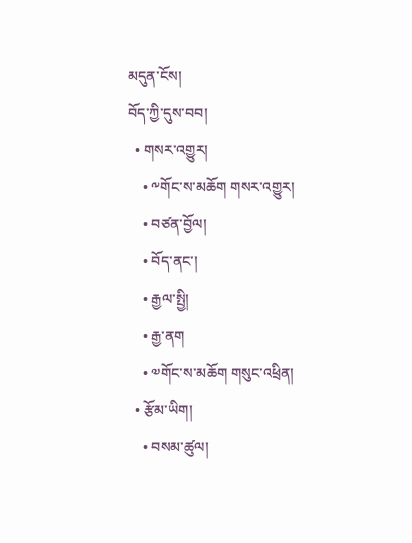མདུན་ངོས།
བོད་ཀྱི་དུས་བབ།
  • གསར་འགྱུར།
    • ༸གོང་ས་མཆོག གསར་འགྱུར།
    • བཙན་བྱོལ།
    • བོད་ནང་།
    • རྒྱལ་སྤྱི།
    • རྒྱ་ནག
    • ༧གོང་ས་མཆོག གསུང་འཕྲིན།
  • རྩོམ་ཡིག།
    • བསམ་ཚུལ།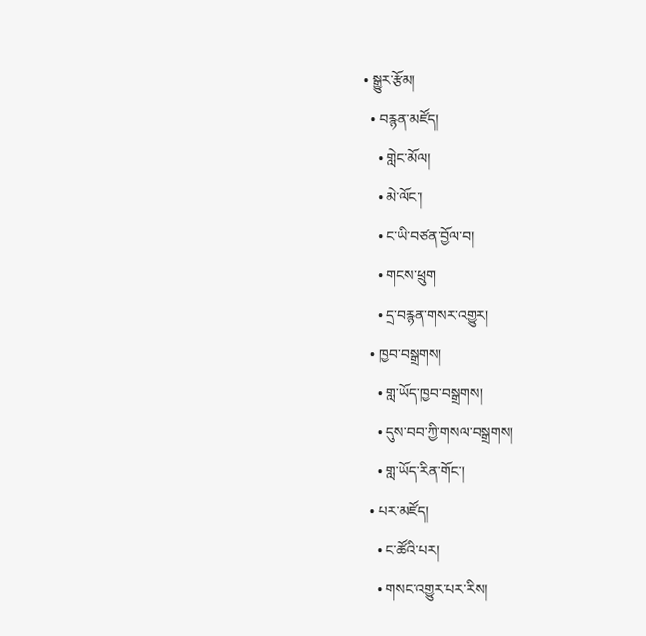• སྒྱུར་རྩོམ།
  • བརྙན་མཛོད།
    • གླེང་མོལ།
    • མེ་ལོང་།
    • ང་ཡི་བཙན་བྱོལ་བ།
    • གངས་ཕྲུག
    • དྲ་བརྙན་གསར་འགྱུར།
  • ཁྱབ་བསྒྲགས།
    • གླ་ཡོད་ཁྱབ་བསྒྲགས།
    • དུས་བབ་ཀྱི་གསལ་བསྒྲགས།
    • གླ་ཡོད་རིན་གོང་།
  • པར་མཛོད།
    • ང་ཚོའི་པར།
    • གསང་འགྱུར་པར་རིས།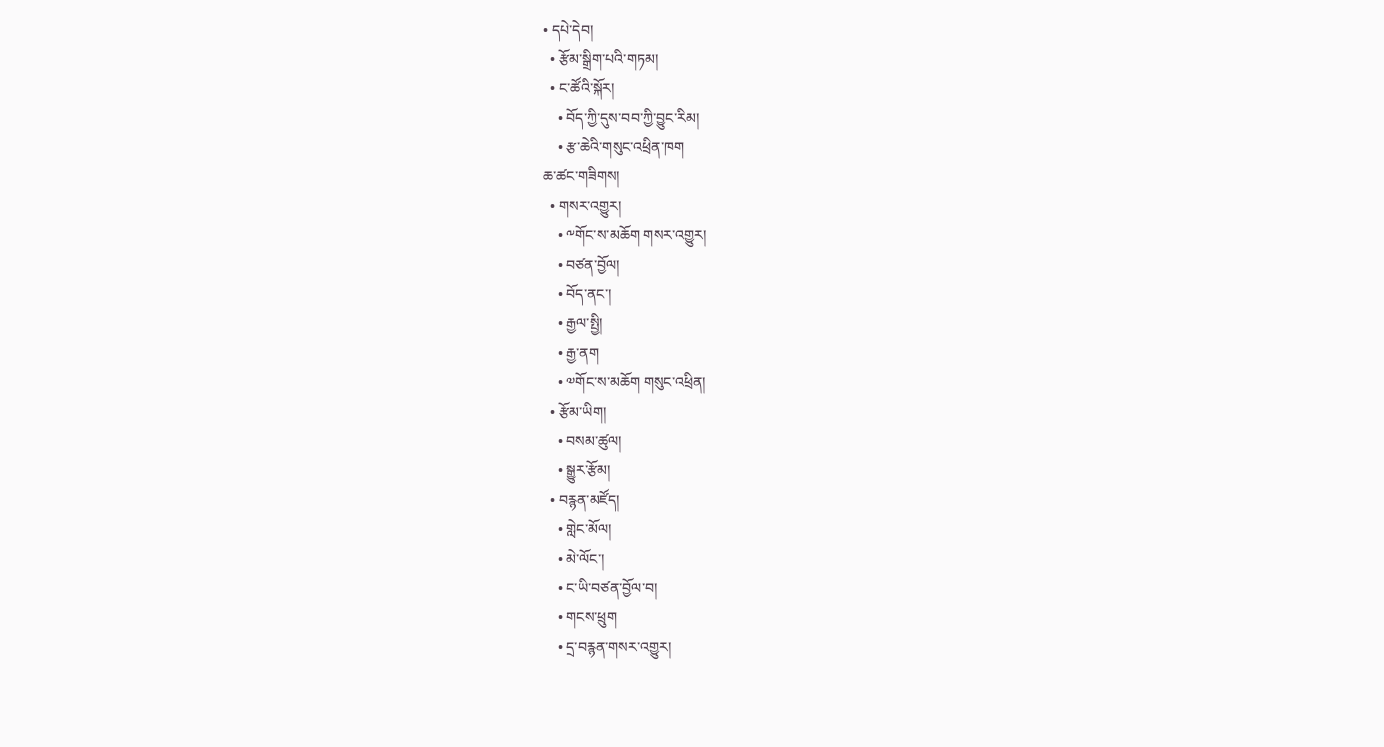• དཔེ་དེབ།
  • རྩོམ་སྒྲིག་པའི་གཏམ།
  • ང་ཚོའི་སྐོར།
    • བོད་ཀྱི་དུས་བབ་ཀྱི་བྱུང་རིམ།
    • རྩ་ཆེའི་གསུང་འཕྲིན་ཁག
ཆ་ཚང་གཟིགས།
  • གསར་འགྱུར།
    • ༸གོང་ས་མཆོག གསར་འགྱུར།
    • བཙན་བྱོལ།
    • བོད་ནང་།
    • རྒྱལ་སྤྱི།
    • རྒྱ་ནག
    • ༧གོང་ས་མཆོག གསུང་འཕྲིན།
  • རྩོམ་ཡིག།
    • བསམ་ཚུལ།
    • སྒྱུར་རྩོམ།
  • བརྙན་མཛོད།
    • གླེང་མོལ།
    • མེ་ལོང་།
    • ང་ཡི་བཙན་བྱོལ་བ།
    • གངས་ཕྲུག
    • དྲ་བརྙན་གསར་འགྱུར།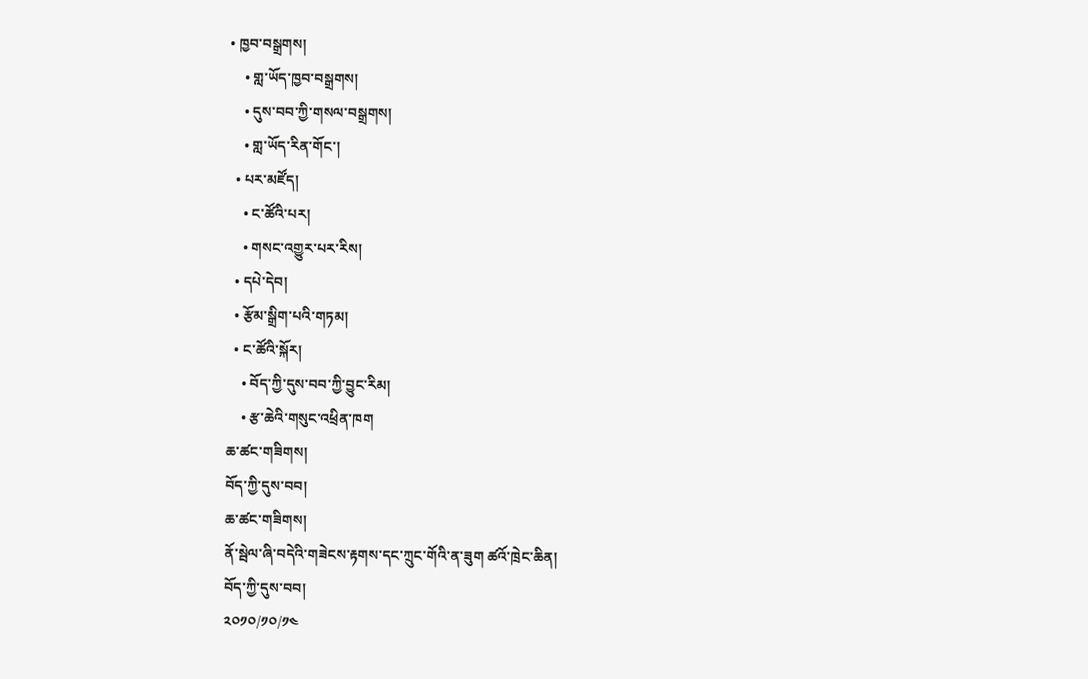• ཁྱབ་བསྒྲགས།
    • གླ་ཡོད་ཁྱབ་བསྒྲགས།
    • དུས་བབ་ཀྱི་གསལ་བསྒྲགས།
    • གླ་ཡོད་རིན་གོང་།
  • པར་མཛོད།
    • ང་ཚོའི་པར།
    • གསང་འགྱུར་པར་རིས།
  • དཔེ་དེབ།
  • རྩོམ་སྒྲིག་པའི་གཏམ།
  • ང་ཚོའི་སྐོར།
    • བོད་ཀྱི་དུས་བབ་ཀྱི་བྱུང་རིམ།
    • རྩ་ཆེའི་གསུང་འཕྲིན་ཁག
ཆ་ཚང་གཟིགས།
བོད་ཀྱི་དུས་བབ།
ཆ་ཚང་གཟིགས།
ནོ་སྦེལ་ཞི་བདེའི་གཟེངས་རྟགས་དང་ཀྲུང་གོའི་ན་ཟུག ཚའོ་ཁྲེང་ཆིན།
བོད་ཀྱི་དུས་བབ།
༢༠༡༠/༡༠/༡༤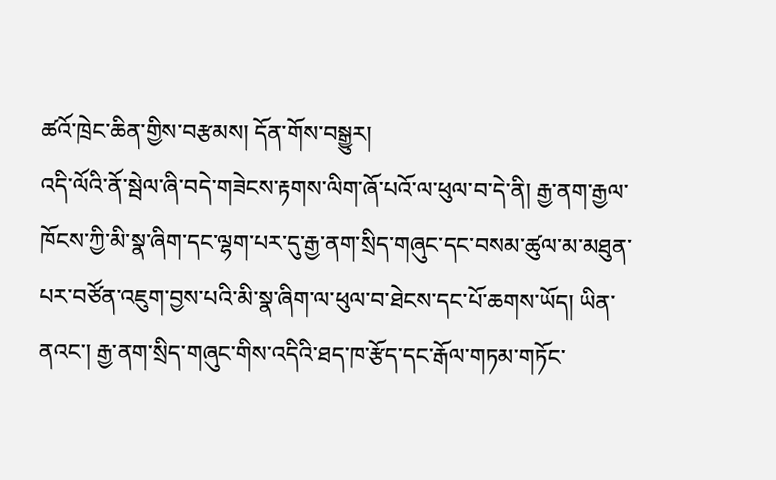ཚའོ་ཁྲེང་ཆིན་གྱིས་བརྩམས། དོན་གོས་བསྒྱུར།
འདི་ལོའི་ནོ་སྦེལ་ཞི་བདེ་གཟེངས་རྟགས་ལིག་ཞོ་པའོ་ལ་ཕུལ་བ་དེ་ནི། རྒྱ་ནག་རྒྱལ་ཁོངས་ཀྱི་མི་སྣ་ཞིག་དང་ལྷག་པར་དུ་རྒྱ་ནག་སྲིད་གཞུང་དང་བསམ་ཚུལ་མ་མཐུན་པར་བཙོན་འཇུག་བྱས་པའི་མི་སྣ་ཞིག་ལ་ཕུལ་བ་ཐེངས་དང་པོ་ཆགས་ཡོད། ཡིན་ནའང་། རྒྱ་ནག་སྲིད་གཞུང་གིས་འདིའི་ཐད་ཁ་རྩོད་དང་རྒོལ་གཏམ་གཏོང་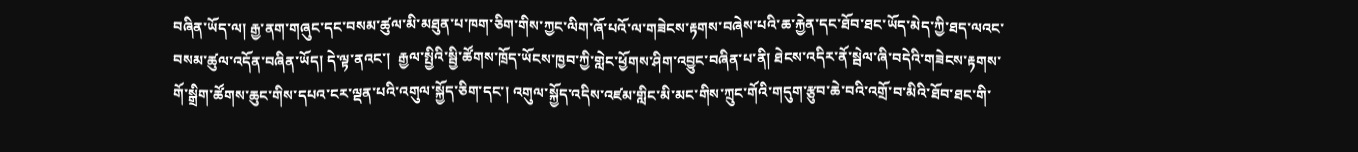བཞིན་ཡོད་ལ། རྒྱ་ནག་གཞུང་དང་བསམ་ཚུལ་མི་མཐུན་པ་ཁག་ཅིག་གིས་ཀྱང་ལིག་ཞོ་པའོ་ལ་གཟེངས་རྟགས་བཞེས་པའི་ཆ་རྐྱེན་དང་ཐོབ་ཐང་ཡོད་མེད་ཀྱི་ཐད་ལའང་བསམ་ཚུལ་འདོན་བཞིན་ཡོད། དེ་ལྟ་ནའང་།  རྒྱལ་སྤྱིའི་སྦྱི་ཚོགས་ཁྲོད་ཡོངས་ཁྱབ་ཀྱི་གླེང་ཕྱོགས་ཤིག་འབྱུང་བཞིན་པ་ནི། ཐེངས་འདིར་ནོ་སྦེལ་ཞི་བདེའི་གཟེངས་རྟགས་གོ་སྒྲིག་ཚོགས་ཆུང་གིས་དཔའ་ངར་ལྡན་པའི་འགུལ་སྐྱོད་ཅིག་དང་། འགུལ་སྐྱོད་འདིས་འཛམ་གླིང་མི་མང་གིས་ཀྲུང་གོའི་གདུག་རྩུབ་ཆེ་བའི་འགྲོ་བ་མིའི་ཐོབ་ཐང་གི་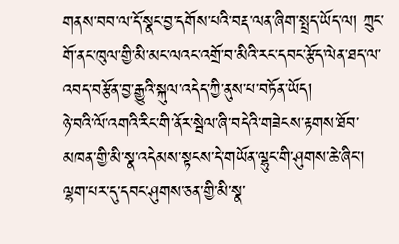གནས་བབ་ལ་དོ་སྣང་བྱ་དགོས་པའི་བརྡ་ལན་ཞིག་སྤྲད་ཡོད་ལ། ཀྲུང་གོ་ནང་ཁུལ་གྱི་མི་མང་ལའང་འགྲོ་བ་མིའི་རང་དབང་རྩོད་ལེན་ཐད་ལ་འབད་བརྩོན་བྱ་རྒྱུའི་སྐུལ་འདེད་ཀྱི་ནུས་པ་བཏོན་ཡོད།
ཉེ་བའི་ལོ་འགའི་རིང་གི་ནོར་སྦེལ་ཞི་བདེའི་གཟེངས་རྟགས་ཐོབ་མཁན་གྱི་མི་སྣ་འདེམས་སྟངས་དེ་གཡོན་ལྷུང་གི་ཤུགས་ཆེ་ཞིང་། ལྷག་པར་དུ་དབང་ཤུགས་ཅན་གྱི་མི་སྣ་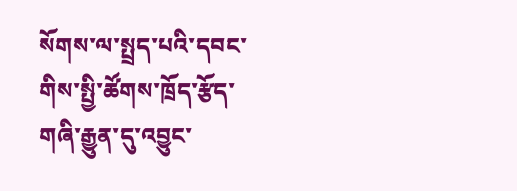སོགས་ལ་སྤྲད་པའི་དབང་གིས་སྤྱི་ཚོགས་ཁྲོད་རྩོད་གཞི་རྒྱུན་དུ་འབྱུང་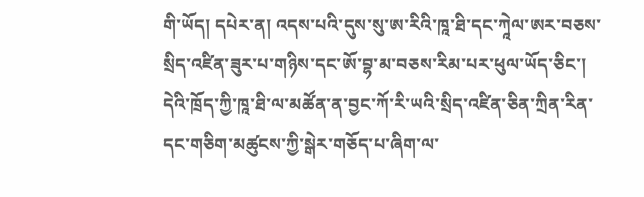གི་ཡོད། དཔེར་ན། འདས་པའི་དུས་སུ་ཨ་རིའི་ཁཱ་ཐི་དང་ཀཱེལ་ཨར་བཅས་སྲིད་འཛིན་ཟུར་པ་གཉིས་དང་ཨོ་བྷ་མ་བཅས་རིམ་པར་ཕུལ་ཡོད་ཅིང་། དེའི་ཁྲོད་ཀྱི་ཁཱ་ཐི་ལ་མཚོན་ན་བྱང་ཀོ་རི་ཡའི་སྲིད་འཛིན་ཅིན་ཀྲིན་རིན་དང་གཅིག་མཚུངས་ཀྱི་སྒེར་གཅོད་པ་ཞིག་ལ་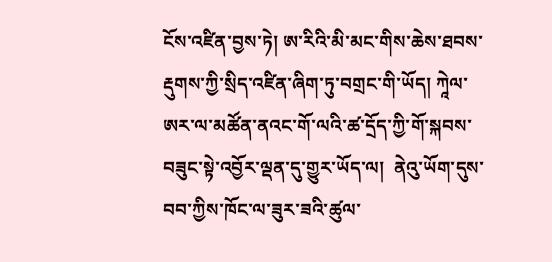ངོས་འཛིན་བྱས་ཏེ། ཨ་རིའི་མི་མང་གིས་ཆེས་ཐབས་རྡུགས་ཀྱི་སྲིད་འཛིན་ཞིག་ཏུ་བགྲང་གི་ཡོད། ཀཱེལ་ཨར་ལ་མཚོན་ནའང་གོ་ལའི་ཚ་དྲོད་ཀྱི་གོ་སྐབས་བཟུང་སྟེ་འབྱོར་ལྡན་དུ་གྱུར་ཡོད་ལ།  ནེའུ་ཡོག་དུས་བབ་ཀྱིས་ཁོང་ལ་ཟུར་ཟའི་ཚུལ་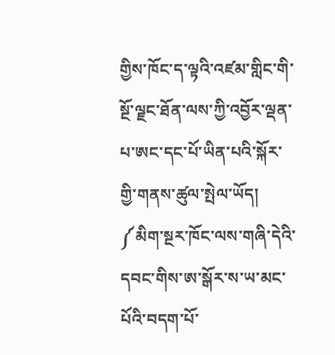གྱིས་ཁོང་ད་ལྟའི་འཛམ་གླིང་གི་སྔོ་ལྗང་ཐོན་ལས་ཀྱི་འབྱོར་ལྡན་པ་ཨང་དང་པོ་ཡིན་པའི་སྐོར་གྱི་གནས་ཚུལ་སྤེལ་ཡོད། ༼མིག་སྔར་ཁོང་ལས་གཞི་དེའི་དབང་གིས་ཨ་སྒོར་ས་ཡ་མང་པོའི་བདག་པོ་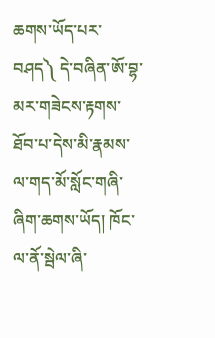ཆགས་ཡོད་པར་བཤད༽ དེ་བཞིན་ཨོ་བྷ་མར་གཟེངས་རྟགས་ཐོབ་པ་དེས་མི་རྣམས་ལ་གད་མོ་སློང་གཞི་ཞིག་ཆགས་ཡོད། ཁོང་ལ་ནོ་སྦེལ་ཞི་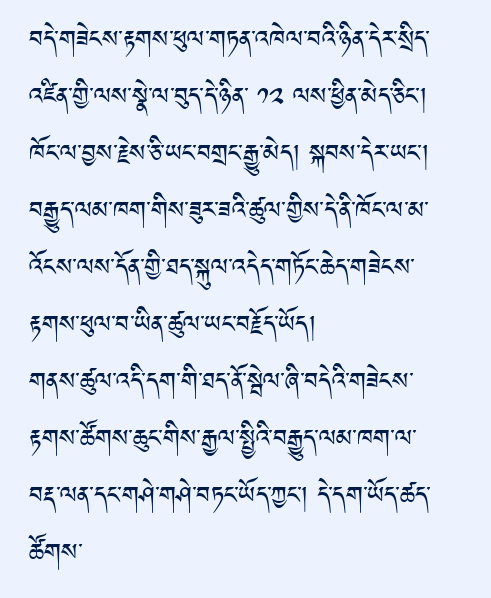བདེ་གཟེངས་རྟགས་ཕུལ་གཏན་འཁེལ་བའི་ཉིན་དེར་སྲིད་འཛིན་གྱི་ལས་སྣེ་ལ་བུད་དེ་ཉིན་ ༡༢ ལས་ཕྱིན་མེད་ཅིང་། ཁོང་ལ་བྱས་རྗེས་ཅི་ཡང་བགྲང་རྒྱུ་མེད། སྐབས་དེར་ཡང་། བརྒྱུད་ལམ་ཁག་གིས་ཟུར་ཟའི་ཚུལ་གྱིས་དེ་ནི་ཁོང་ལ་མ་འོངས་ལས་དོན་གྱི་ཐད་སྐུལ་འདེད་གཏོང་ཆེད་གཟེངས་རྟགས་ཕུལ་བ་ཡིན་ཚུལ་ཡང་བརྗོད་ཡོད།
གནས་ཚུལ་འདི་དག་གི་ཐད་ནོ་སྦེལ་ཞི་བདེའི་གཟེངས་རྟགས་ཚོགས་ཆུང་གིས་རྒྱལ་སྤྱིའི་བརྒྱུད་ལམ་ཁག་ལ་བརྡ་ལན་དང་གཤེ་གཤེ་བཏང་ཡོད་ཀྱང་། དེ་དག་ཡོད་ཚད་ཚོགས་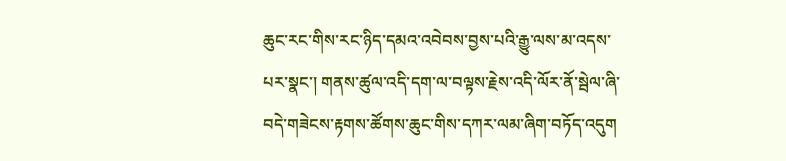ཆུང་རང་གིས་རང་ཉིད་དམའ་འབེབས་བྱས་པའི་རྒྱུ་ལས་མ་འདས་པར་སྣང་། གནས་ཚུལ་འདི་དག་ལ་བལྟས་རྗེས་འདི་ལོར་ནོ་སྦེལ་ཞི་བདེ་གཟེངས་རྟགས་ཚོགས་ཆུང་གིས་དཀར་ལམ་ཞིག་བཏོད་འདུག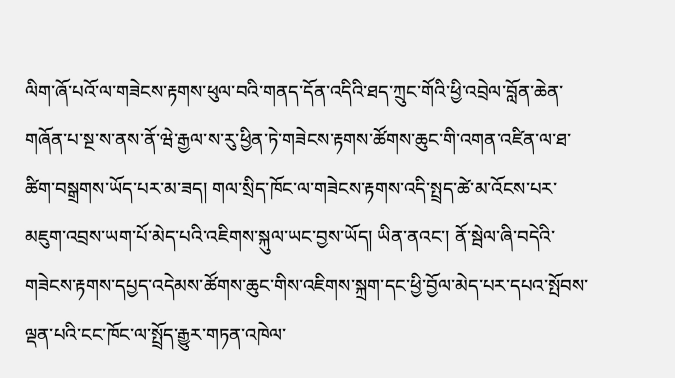ལིག་ཞོ་པའོ་ལ་གཟེངས་རྟགས་ཕུལ་བའི་གནད་དོན་འདིའི་ཐད་ཀྲུང་གོའི་ཕྱི་འབྲེལ་བློན་ཆེན་གཞོན་པ་སྔ་ས་ནས་ནོ་ཝེ་རྒྱལ་ས་རུ་ཕྱིན་ཏེ་གཟེངས་རྟགས་ཚོགས་ཆུང་གི་འགན་འཛིན་ལ་ཐ་ཚིག་བསྒྲགས་ཡོད་པར་མ་ཟད། གལ་སྲིད་ཁོང་ལ་གཟེངས་རྟགས་འདི་སྤྲད་ཚེ་མ་འོངས་པར་མཇུག་འབྲས་ཡག་པོ་མེད་པའི་འཇིགས་སྐུལ་ཡང་བྱས་ཡོད། ཡིན་ནའང་། ནོ་སྦེལ་ཞི་བདེའི་གཟེངས་རྟགས་དཔྱད་འདེམས་ཚོགས་ཆུང་གིས་འཇིགས་སྐྲག་དང་ཕྱི་བྱོལ་མེད་པར་དཔའ་སྤོབས་ལྡན་པའི་ངང་ཁོང་ལ་སྤྲོད་རྒྱུར་གཏན་འཁེལ་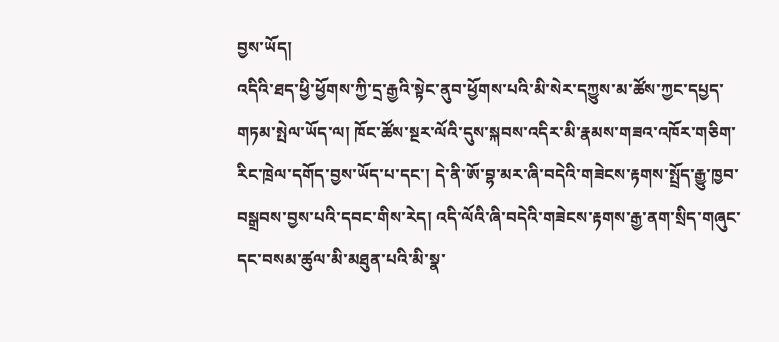བྱས་ཡོད།
འདིའི་ཐད་ཕྱི་ཕྱོགས་ཀྱི་དྲ་རྒྱའི་སྟེང་ནུབ་ཕྱོགས་པའི་མི་སེར་དཀྱུས་མ་ཚོས་ཀྱང་དཔྱད་གཏམ་སྤེལ་ཡོད་ལ། ཁོང་ཚོས་སྔར་ལོའི་དུས་སྐབས་འདིར་མི་རྣམས་གཟའ་འཁོར་གཅིག་རིང་ཁྲེལ་དགོད་བྱས་ཡོད་པ་དང་། དེ་ནི་ཨོ་བྷ་མར་ཞི་བདེའི་གཟེངས་རྟགས་སྤྲོད་རྒྱུ་ཁྱབ་བསྒྲབས་བྱས་པའི་དབང་གིས་རེད། འདི་ལོའི་ཞི་བདེའི་གཟེངས་རྟགས་རྒྱ་ནག་སྲིད་གཞུང་དང་བསམ་ཚུལ་མི་མཐུན་པའི་མི་སྣ་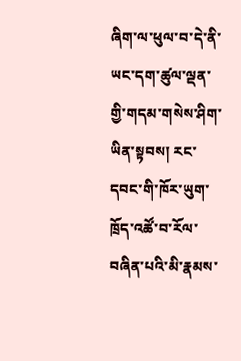ཞིག་ལ་ཕུལ་བ་དེ་ནི་ཡང་དག་ཚུལ་ལྡན་གྱི་གདམ་གསེས་ཤིག་ཡིན་སྟབས། རང་དབང་གི་ཁོར་ཡུག་ཁྲོད་འཚོ་བ་རོལ་བཞིན་པའི་མི་རྣམས་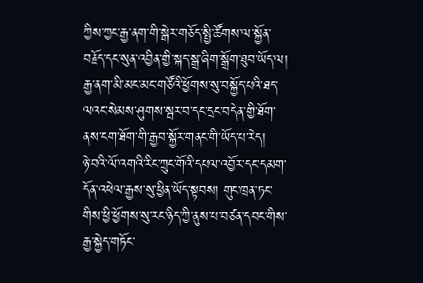ཀྱིས་ཀྱང་རྒྱ་ནག་གི་སྒེར་གཅོད་སྤྱི་ཚོགས་ལ་སྐྱོན་བརྗོད་དང་སུན་འབྱིན་གྱི་སྐད་སྒྲ་ཞིག་སྒྲོག་ཐུབ་ཡོད་ལ། རྒྱ་ནག་མི་མང་མང་གཙོའི་ཕྱོགས་སུ་བསྐྱོད་པའི་ཐད་ལའང་སེམས་ཤུགས་སྦར་བ་དང་དྲང་བདེན་གྱི་ཐོག་ནས་ངག་ཐོག་གི་རྒྱབ་སྐྱོར་གནང་གི་ཡོད་པ་རེད།
ཉེ་བའི་ལོ་འགའི་རིང་ཀྲུང་གོའི་དཔལ་འབྱོར་དང་དམག་དོན་འཕེལ་རྒྱས་སུ་ཕྱིན་ཡོད་སྟབས། གུང་ཁྲན་ཏང་གིས་ཕྱི་ཕྱོགས་སུ་རང་ཉིད་ཀྱི་ནུས་པ་བཙན་དབང་གིས་རྒྱ་སྐྱེད་གཏོང་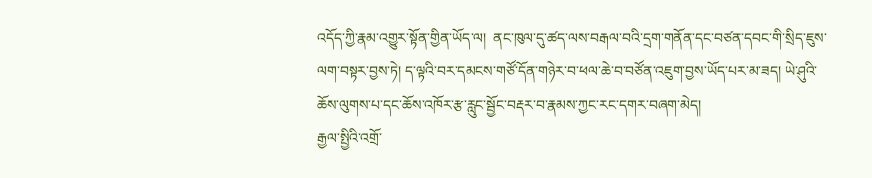འདོད་ཀྱི་རྣམ་འགྱུར་སྟོན་གྱིན་ཡོད་ལ།  ནང་ཁུལ་དུ་ཚད་ལས་བརྒལ་བའི་དྲག་གནོན་དང་བཙན་དབང་གི་སྲིད་ཇུས་ལག་བསྟར་བྱས་ཏེ། ད་ལྟའི་བར་དམངས་གཙོ་དོན་གཉེར་བ་ཕལ་ཆེ་བ་བཙོན་འཇུག་བྱས་ཡོད་པར་མ་ཟད། ཡེ་ཤུའི་ཆོས་ལུགས་པ་དང་ཆོས་འཁོར་རྩ་རླུང་སྦྱོང་བརྡར་བ་རྣམས་ཀྱང་རང་དགར་བཞག་མེད།
རྒྱལ་སྤྱིའི་འགྲོ་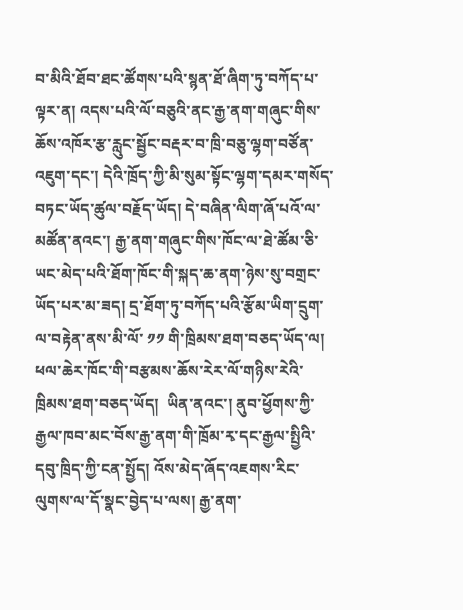བ་མིའི་ཐོབ་ཐང་ཚོགས་པའི་སྙན་ཐོ་ཞིག་ཏུ་བཀོད་པ་ལྟར་ན། འདས་པའི་ལོ་བཅུའི་ནང་རྒྱ་ནག་གཞུང་གིས་ཆོས་འཁོར་རྩ་རླུང་སྦྱོང་བརྡར་བ་ཁྲི་བཅུ་ལྷག་བཙོན་འཇུག་དང་། དེའི་ཁྲོད་ཀྱི་མི་སུམ་སྟོང་ལྷག་དམར་གསོད་བཏང་ཡོད་ཚུལ་བརྗོད་ཡོད། དེ་བཞིན་ལིག་ཞོ་པའོ་ལ་མཚོན་ནའང་། རྒྱ་ནག་གཞུང་གིས་ཁོང་ལ་ཐེ་ཚོམ་ཅི་ཡང་མེད་པའི་ཐོག་ཁོང་གི་སྐད་ཆ་ནག་ཉེས་སུ་བགྲང་ཡོད་པར་མ་ཟད། དྲ་ཐོག་ཏུ་བཀོད་པའི་རྩོམ་ཡིག་དྲུག་ལ་བརྟེན་ནས་མི་ལོ་ ༡༡ གི་ཁྲིམས་ཐག་བཅད་ཡོད་ལ། ཕལ་ཆེར་ཁོང་གི་བརྩམས་ཆོས་རེར་ལོ་གཉིས་རེའི་ཁྲིམས་ཐག་བཅད་ཡོད།  ཡིན་ནའང་། ནུབ་ཕྱོགས་ཀྱི་རྒྱལ་ཁབ་མང་བོས་རྒྱ་ནག་གི་ཁྲོམ་རྭ་དང་རྒྱལ་སྤྱིའི་དབུ་ཁྲིད་ཀྱི་ངན་སྤྱོད། འོས་མེད་ཞོད་འཇགས་རིང་ལུགས་ལ་དོ་སྣང་བྱེད་པ་ལས། རྒྱ་ནག་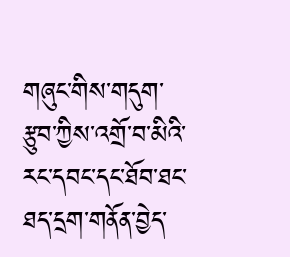གཞུང་གིས་གདུག་རྩུབ་ཀྱིས་འགྲོ་བ་མིའི་རང་དབང་དང་ཐོབ་ཐང་ཐད་དྲག་གནོན་བྱེད་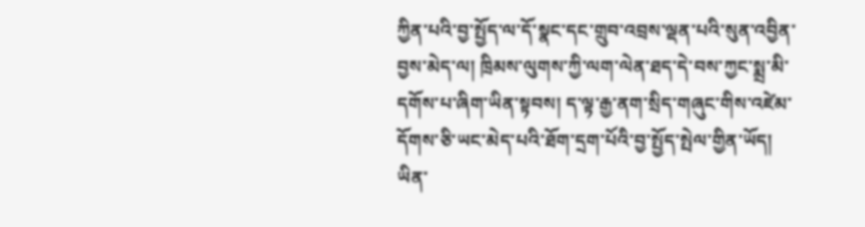ཀྱིན་པའི་བྱ་སྤྱོད་ལ་དོ་སྣང་དང་གྲུབ་འབྲས་ལྡན་པའི་སུན་འབྱིན་བྱས་མེད་ལ། ཁྲིམས་ལུགས་ཀྱི་ལག་ལེན་ཐད་དེ་བས་ཀྱང་སྨྲ་མི་དགོས་པ་ཞིག་ཡིན་སྟབས། ད་ལྟ་རྒྱ་ནག་སྲིད་གཞུང་གིས་འཛེམ་དོགས་ཅི་ཡང་མེད་པའི་ཐོག་དྲག་པོའི་བྱ་སྤྱོད་སྤེལ་གྱིན་ཡོད།
ཡིན་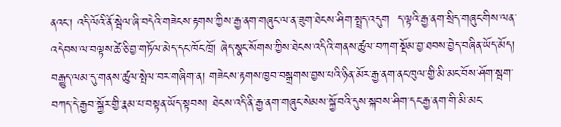ནའང་། འདི་ལོའི་ནོ་སྦེལ་ཞི་བདེའི་གཟེངས་རྟགས་ཀྱིས་རྒྱ་ནག་གཞུང་ལ་ན་ཟུག་ཐེངས་ཤིག་སྤྲད་འདུག  ད་ལྟའི་རྒྱ་ནག་སྲིད་གཞུང་གིས་ལན་འདེབས་ལ་བལྟས་ཚེ་ཅི་བྱ་གཏོལ་མེད་དང་ཁོང་ཁྲོ། ཞེད་སྣང་སོགས་ཀྱིས་ཐེངས་འདིའི་གནས་ཚུལ་བཀག་སྡོམ་བྱ་ཐབས་བྱེད་བཞིན་ཡོད་མོད། བརྒྱུད་ལམ་དུ་གནས་ཚུལ་སྤེལ་བར་གཞིག་ན། གཟེངས་རྟགས་ཁྱབ་བསྒྲགས་བྱས་པའི་ཉིན་མོར་རྒྱ་ནག་ནང་ཁུལ་གྱི་མི་མང་བོས་ཤོག་སྦག་བཀད་དེ་རྒྱབ་སྐྱོར་གྱི་རྣམ་པ་བསྟན་ཡོད་སྟབས། ཐེངས་འདི་ནི་རྒྱ་ནག་གཞུང་སེམས་སྐྱོ་བའི་དུས་སྐབས་ཤིག་དང་རྒྱ་ནག་གི་མི་མང་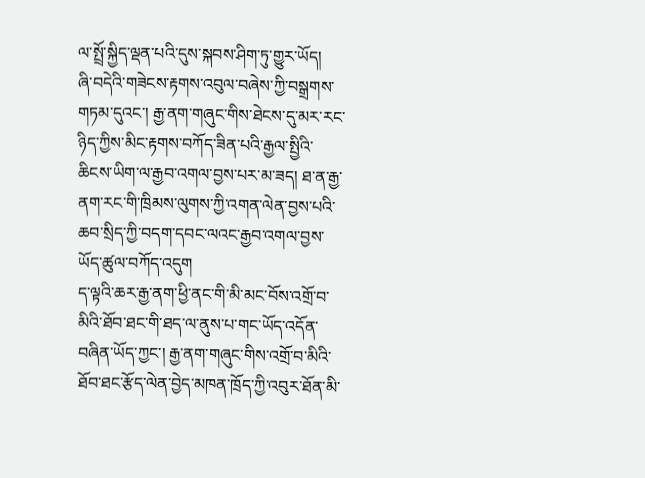ལ་སྤྲོ་སྐྱིད་ལྡན་པའི་དུས་སྐབས་ཤིག་ཏུ་གྱུར་ཡོད།
ཞི་བདེའི་གཟེངས་རྟགས་འབུལ་བཞེས་ཀྱི་བསྒྲགས་གཏམ་དུའང་། རྒྱ་ནག་གཞུང་གིས་ཐེངས་དུ་མར་རང་ཉིད་ཀྱིས་མིང་རྟགས་བཀོད་ཟིན་པའི་རྒྱལ་སྤྱིའི་ཆིངས་ཡིག་ལ་རྒྱབ་འགལ་བྱས་པར་མ་ཟད། ཐ་ན་རྒྱ་ནག་རང་གི་ཁྲིམས་ལུགས་ཀྱི་འགན་ལེན་བྱས་པའི་ཆབ་སྲིད་ཀྱི་བདག་དབང་ལའང་རྒྱབ་འགལ་བྱས་ཡོད་ཚུལ་བཀོད་འདུག
ད་ལྟའི་ཆར་རྒྱ་ནག་ཕྱི་ནང་གི་མི་མང་བོས་འགྲོ་བ་མིའི་ཐོབ་ཐང་གི་ཐད་ལ་ནུས་པ་གང་ཡོད་འདོན་བཞིན་ཡོད་ཀྱང་། རྒྱ་ནག་གཞུང་གིས་འགྲོ་བ་མིའི་ཐོབ་ཐང་རྩོད་ལེན་བྱེད་མཁན་ཁྲོད་ཀྱི་འབུར་ཐོན་མི་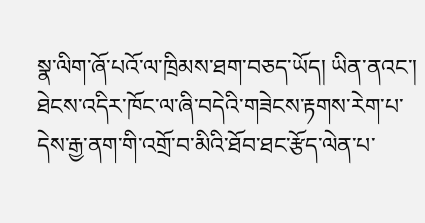སྣ་ལིག་ཞོ་པའོ་ལ་ཁྲིམས་ཐག་བཅད་ཡོད། ཡིན་ནའང་། ཐེངས་འདིར་ཁོང་ལ་ཞི་བདེའི་གཟེངས་རྟགས་རེག་པ་དེས་རྒྱ་ནག་གི་འགྲོ་བ་མིའི་ཐོབ་ཐང་རྩོད་ལེན་པ་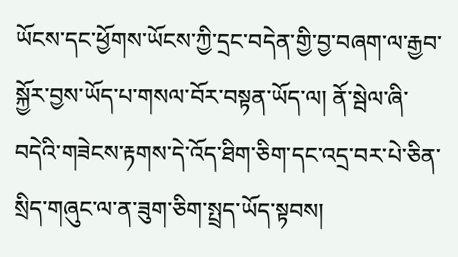ཡོངས་དང་ཕྱོགས་ཡོངས་ཀྱི་དྲང་བདེན་གྱི་བྱ་བཞག་ལ་རྒྱབ་སྐྱོར་བྱས་ཡོད་པ་གསལ་བོར་བསྟན་ཡོད་ལ། ནོ་སྦེལ་ཞི་བདེའི་གཟེངས་རྟགས་དེ་འོད་ཐིག་ཅིག་དང་འདྲ་བར་པེ་ཅིན་སྲིད་གཞུང་ལ་ན་ཟུག་ཅིག་སྤྲད་ཡོད་སྟབས།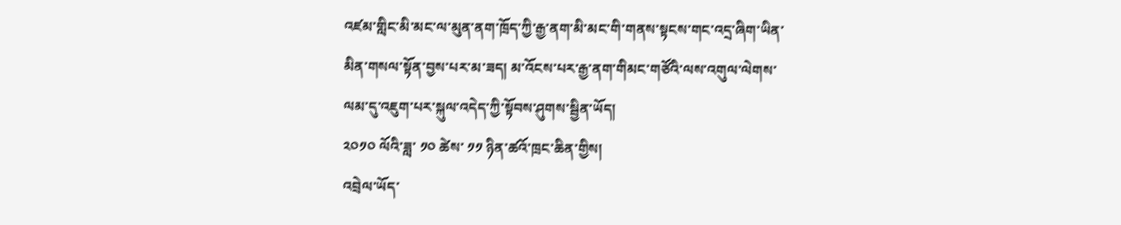འཛམ་གླིང་མི་མང་ལ་མུན་ནག་ཁྲོད་ཀྱི་རྒྱ་ནག་མི་མང་གི་གནས་སྟངས་གང་འདྲ་ཞིག་ཡིན་མིན་གསལ་སྟོན་བྱས་པར་མ་ཟད། མ་འོངས་པར་རྒྱ་ནག་གིམང་གཙོའི་ལས་འགུལ་ལེགས་ལམ་དུ་འཇུག་པར་སྐུལ་འདེད་ཀྱི་སྟོབས་ཤུགས་སྦྱིན་ཡོད།
༢༠༡༠ ལོའི་ཟླ་ ༡༠ ཚེས་ ༡༡ ཉིན་ཚའོ་ཁྲང་ཆིན་གྱིས།
འབྲེལ་ཡོད་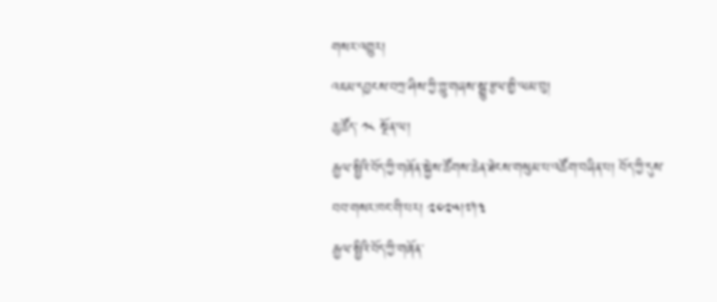གསར་འགྱུར།
འཇམ་དབྱངས་བཀྲ་ཤིས་ཀྱི་གླུ་གཞས་སྒྱུ་རྩལ་གྱི་ལམ་བུ།
ཆུ་ཚོད་ ༡༨ སྔོན་ལ།
རྒྱལ་སྤྱིའི་བོད་ཀྱི་གཞོན་སྐྱེས་ཚོགས་ཆེན་ཐེངས་གསུམ་པ་འཚོག་བཞིན་པ། བོད་ཀྱི་དུས་བབ་གསར་ཁང་གི་པར། ༢༠༢༥།༧།༣
རྒྱལ་སྤྱིའི་བོད་ཀྱི་གཞོན་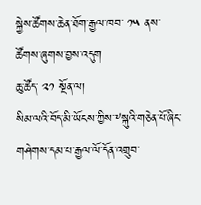སྐྱེས་ཚོགས་ཆེན་ཐོག་རྒྱལ་ཁབ་ ༡༥ ནས་ཚོགས་ཞུགས་བྱས་འདུག
ཆུ་ཚོད་ ༢༡ སྔོན་ལ།
སིམ་ལའི་བོད་མི་ཡོངས་ཀྱིས་༸སྐུའི་གཅེན་པོ་ཞིང་གཤེགས་དམ་པ་རྒྱལ་ལོ་དོན་འགྲུབ་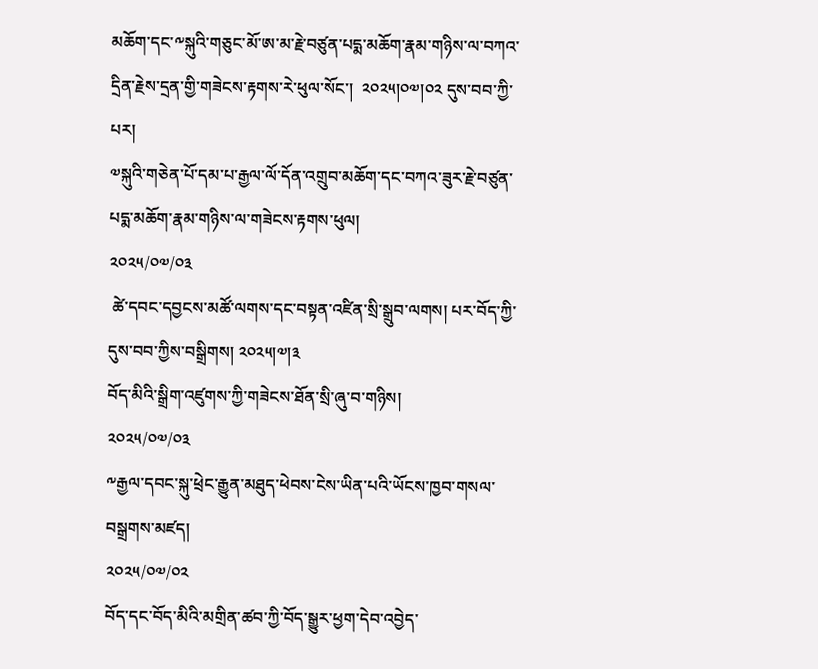མཆོག་དང་༸སྐུའི་གཅུང་མོ་ཨ་མ་རྗེ་བཙུན་པདྨ་མཆོག་རྣམ་གཉིས་ལ་བཀའ་དྲིན་རྗེས་དྲན་གྱི་གཟེངས་རྟགས་རེ་ཕུལ་སོང་།  ༢༠༢༥།༠༧།༠༢ དུས་བབ་ཀྱི་པར།
༧སྐུའི་གཅེན་པོ་དམ་པ་རྒྱལ་ལོ་དོན་འགྲུབ་མཆོག་དང་བཀའ་ཟུར་རྗེ་བཙུན་པདྨ་མཆོག་རྣམ་གཉིས་ལ་གཟེངས་རྟགས་ཕུལ།
༢༠༢༥/༠༧/༠༣
 ཚེ་དབང་དབྱངས་མཚོ་ལགས་དང་བསྟན་འཛིན་སྲི་སྒྲུབ་ལགས། པར་བོད་ཀྱི་དུས་བབ་ཀྱིས་བསྒྲིགས། ༢༠༢༥།༧།༣
བོད་མིའི་སྒྲིག་འཛུགས་ཀྱི་གཟེངས་ཐོན་སྲི་ཞུ་བ་གཉིས།
༢༠༢༥/༠༧/༠༣
༸རྒྱལ་དབང་སྐུ་ཕྲེང་རྒྱུན་མཐུད་ཕེབས་ངེས་ཡིན་པའི་ཡོངས་ཁྱབ་གསལ་བསྒྲགས་མཛད།
༢༠༢༥/༠༧/༠༢
བོད་དང་བོད་མིའི་མགྲིན་ཚབ་ཀྱི་བོད་སྒྱུར་ཕྱག་དེབ་འབྱེད་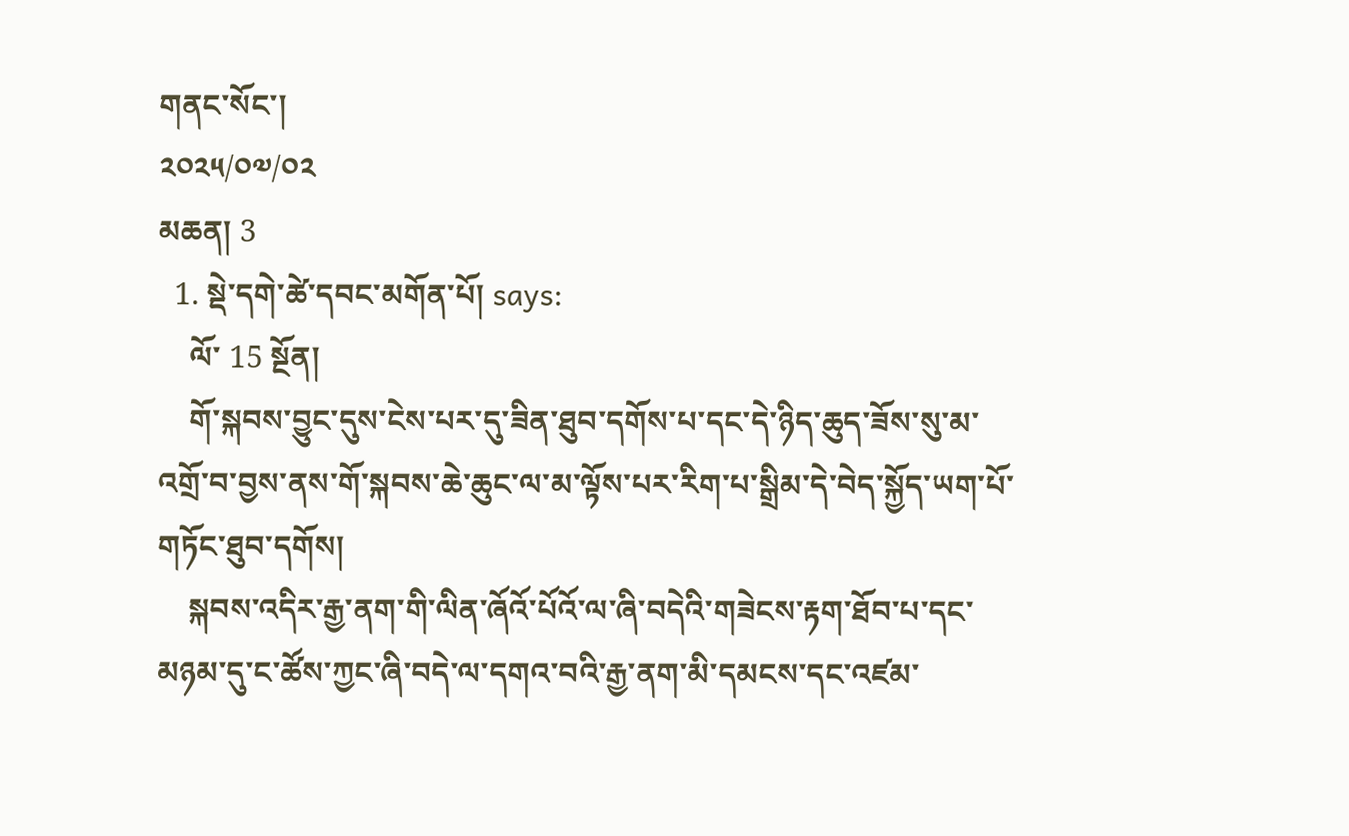གནང་སོང་།
༢༠༢༥/༠༧/༠༢
མཆན། 3
  1. སྡེ་དགེ་ཚེ་དབང་མགོན་པོ། says:
    ལོ་ 15 སྔོན།
    གོ་སྐབས་བྱུང་དུས་ངེས་པར་དུ་ཟིན་ཐུབ་དགོས་པ་དང་དེ་ཉིད་ཆུད་ཟོས་སུ་མ་འགྲོ་བ་བྱས་ནས་གོ་སྐབས་ཆེ་ཆུང་ལ་མ་ལྟོས་པར་རིག་པ་སྒྲིམ་དེ་བེད་སྐྱོད་ཡག་པོ་གཏོང་ཐུབ་དགོས།
    སྐབས་འདིར་རྒྱ་ནག་གི་ལིན་ཞོའོ་པོའོ་ལ་ཞི་བདེའི་གཟེངས་རྟག་ཐོབ་པ་དང་མཉམ་དུ་ང་ཚོས་ཀྱང་ཞི་བདེ་ལ་དགའ་བའི་རྒྱ་ནག་མི་དམངས་དང་འཛམ་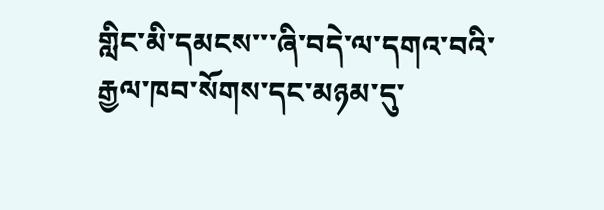གླིང་མི་དམངས་་་ཞི་བདེ་ལ་དགའ་བའི་རྒྱལ་ཁབ་སོགས་དང་མཉམ་དུ་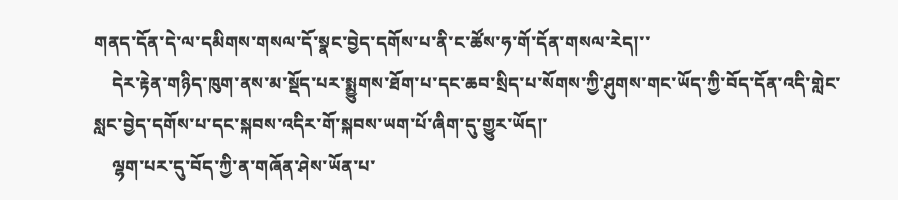གནད་དོན་དེ་ལ་དམིགས་གསལ་དོ་སྣང་བྱེད་དགོས་པ་ནི་ང་ཚོས་ཧ་གོ་དོན་གསལ་རེད།་་
    དེར་རྟེན་གཉིད་ཁུག་ནས་མ་སྡོད་པར་སྨྱུགས་ཐོག་པ་དང་ཆབ་སྲིད་པ་སོགས་ཀྱི་ཤུགས་གང་ཡོད་ཀྱི་བོད་དོན་འདི་གླེང་སླང་བྱེད་དགོས་པ་དང་སྐབས་འདིར་གོ་སྐབས་ཡག་པོ་ཞིག་དུ་གྱུར་ཡོད།་
    ལྷག་པར་དུ་བོད་ཀྱི་ན་གཞོན་ཤེས་ཡོན་པ་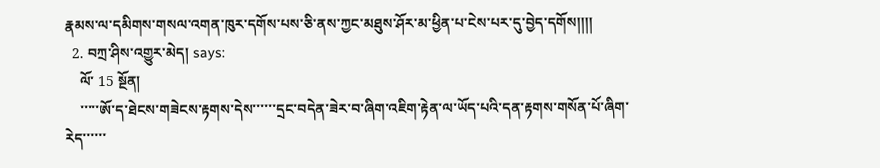རྣམས་ལ་དམིགས་གསལ་འགན་ཁུར་དགོས་པས་ཅི་ནས་ཀྱང་མཐུས་ཤོར་མ་ཕྱིན་པ་ངེས་པར་དུ་བྱེད་དགོས།།།།
  2. བཀྲ་ཤིས་འགྱུར་མེད། says:
    ལོ་ 15 སྔོན།
    ་་་་་ཨོ་ད་ཐེངས་གཟེངས་རྟགས་དེས་་་་་་དྲང་བདེན་ཟེར་བ་ཞིག་འཇིག་རྟེན་ལ་ཡོད་པའི་དན་རྟགས་གསོན་པོ་ཞིག་རེད་་་་་་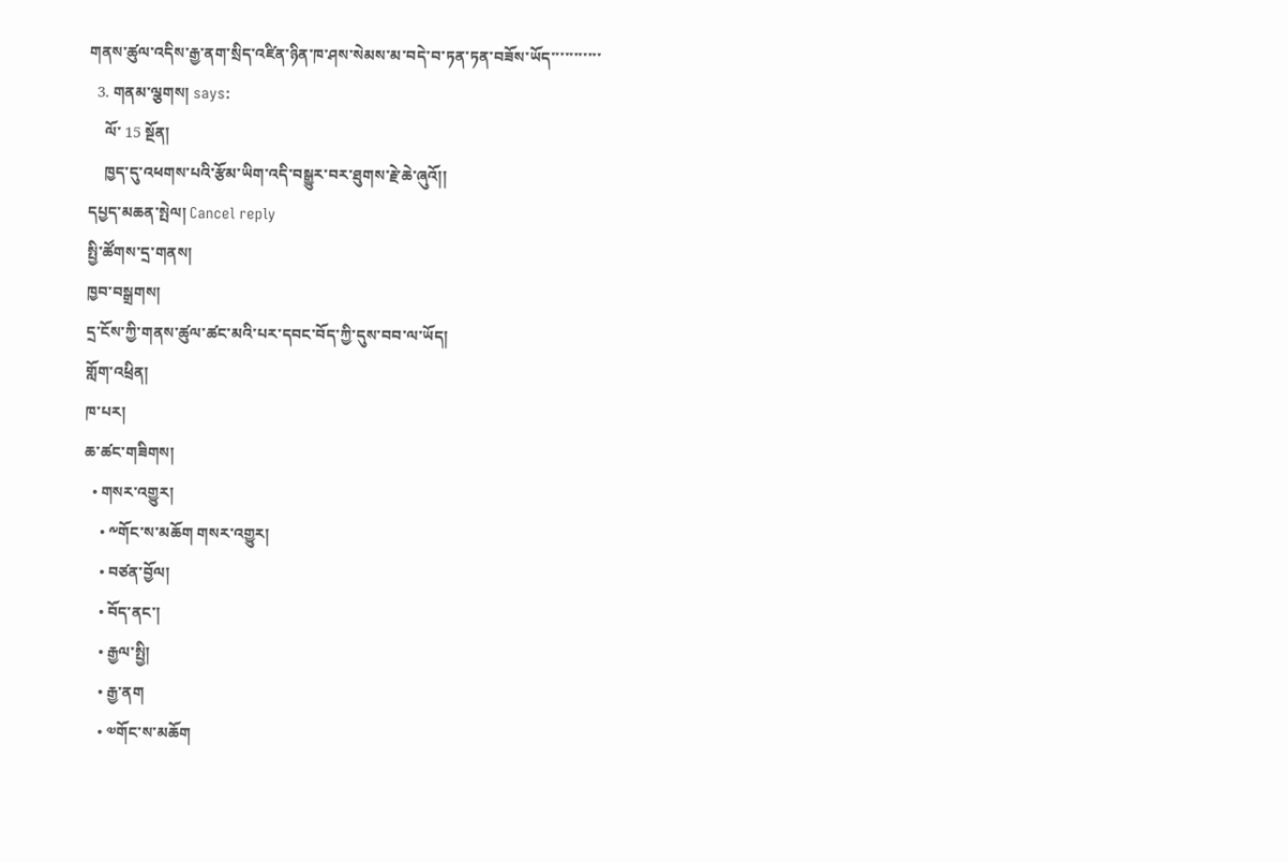གནས་ཚུལ་འདིས་རྒྱ་ནག་སྲིད་འཛིན་ཉིན་ཁ་ཤས་སེམས་མ་བདེ་བ་ཏན་ཏན་བཟོས་ཡོད་་་་་་་་་་་
  3. གནམ་ལྕགས། says:
    ལོ་ 15 སྔོན།
    ཁྱད་དུ་འཕགས་པའི་རྩོམ་ཡིག་འདི་བསྒྱུར་བར་ཐུགས་རྗེ་ཆེ་ཞུའོ།།
དཔྱད་མཆན་སྤེལ། Cancel reply
སྤྱི་ཚོགས་དྲ་གནས།
ཁྱབ་བསྒྲགས།
དྲ་ངོས་ཀྱི་གནས་ཚུལ་ཚང་མའི་པར་དབང་བོད་ཀྱི་དུས་བབ་ལ་ཡོད།
གློག་འཕྲིན།
ཁ་པར།
ཆ་ཚང་གཟིགས།
  • གསར་འགྱུར།
    • ༸གོང་ས་མཆོག གསར་འགྱུར།
    • བཙན་བྱོལ།
    • བོད་ནང་།
    • རྒྱལ་སྤྱི།
    • རྒྱ་ནག
    • ༧གོང་ས་མཆོག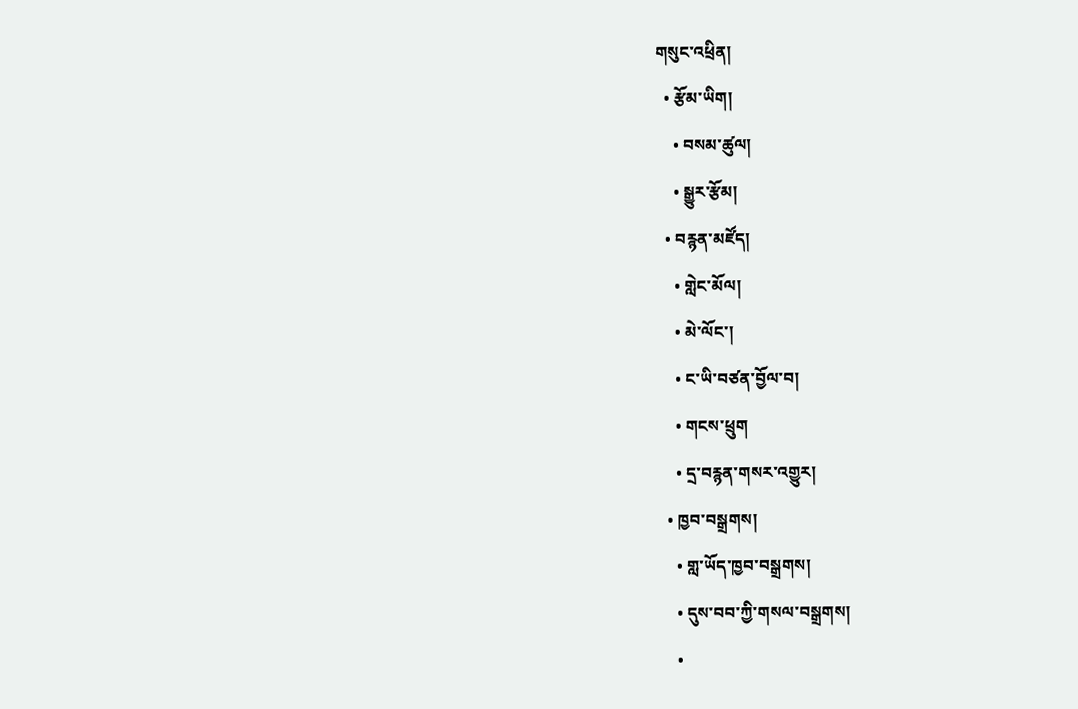གསུང་འཕྲིན།
  • རྩོམ་ཡིག།
    • བསམ་ཚུལ།
    • སྒྱུར་རྩོམ།
  • བརྙན་མཛོད།
    • གླེང་མོལ།
    • མེ་ལོང་།
    • ང་ཡི་བཙན་བྱོལ་བ།
    • གངས་ཕྲུག
    • དྲ་བརྙན་གསར་འགྱུར།
  • ཁྱབ་བསྒྲགས།
    • གླ་ཡོད་ཁྱབ་བསྒྲགས།
    • དུས་བབ་ཀྱི་གསལ་བསྒྲགས།
    •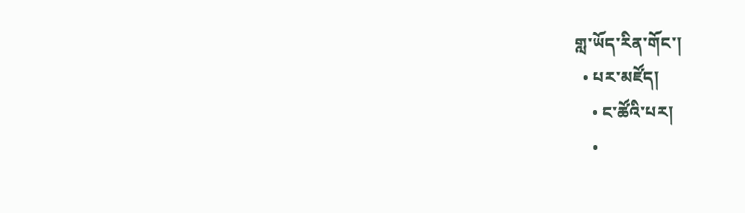གླ་ཡོད་རིན་གོང་།
  • པར་མཛོད།
    • ང་ཚོའི་པར།
    •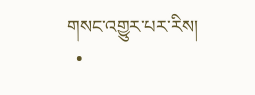གསང་འགྱུར་པར་རིས།
  •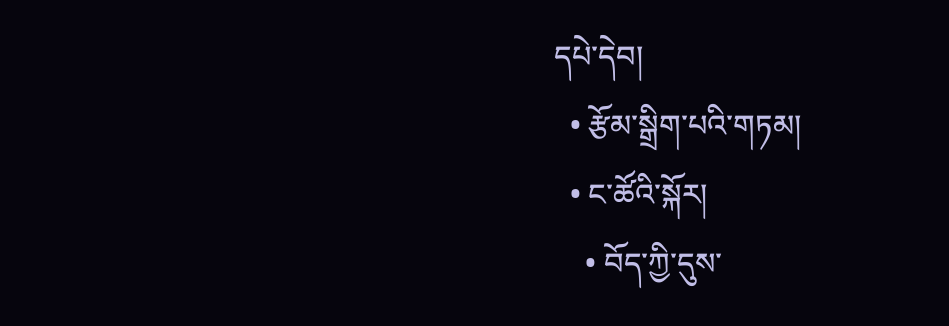དཔེ་དེབ།
  • རྩོམ་སྒྲིག་པའི་གཏམ།
  • ང་ཚོའི་སྐོར།
    • བོད་ཀྱི་དུས་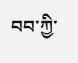བབ་ཀྱི་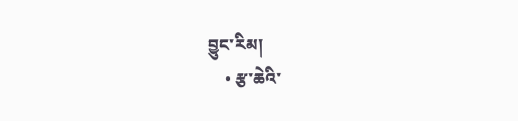བྱུང་རིམ།
    • རྩ་ཆེའི་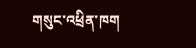གསུང་འཕྲིན་ཁག